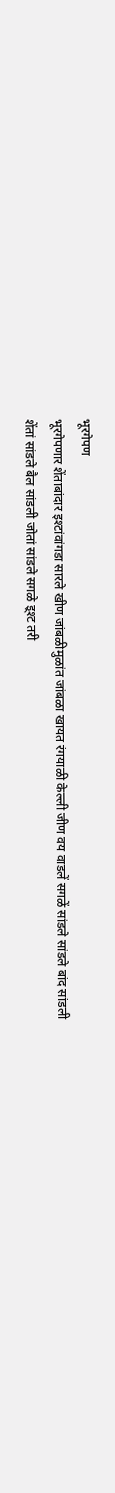भूरगेपण
भूरगेपणार शेंताबांदार इश्टांवांगडा सारले खीण जांबळीमुळांत जांबळा खायत रंगयाळी केल्ली जीण वय वाडलें सगळें सांडले सांडले बांद सांडली शेंतां सांडले बैल सांडली जोतां सांडले सगळे इ्श्ट तरी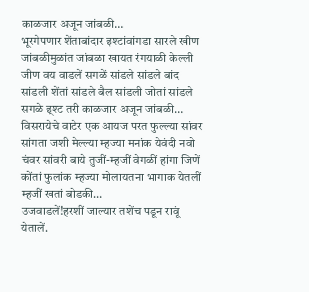काळजार अजून जांबळी…
भूरगेपणार शेंताबांदार इश्टांवांगडा सारले खीण जांबळीमुळांत जांबळा खायत रंगयाळी केल्ली जीण वय वाडलें सगळें सांडले सांडले बांद सांडली शेंतां सांडले बैल सांडली जोतां सांडले सगळे इ्श्ट तरी काळजार अजून जांबळी…
विसरायेचे वाटेर एक आयज परत फुल्ल्या सांवर सांगता जशी मेल्ल्या म्हज्या मनांक येवंदी नवो चंवर सांवरी बाये तुजीं-म्हजीं वेगळीं हांगा जिणें कोंतां फुलांक म्हज्या मोलायतना भागाक येतलीं म्हजीं खतां बोडकी…
उजवाडलें!हरशीं जाल्यार तशेंच पडून रावूं येतालें.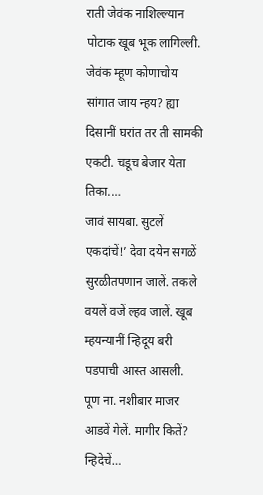राती जेवंक नाशिल्ल्यान पोटाक खूब भूक लागिल्ली. जेवंक म्हूण कोणाचोय सांगात जाय न्हय? ह्या दिसानीं घरांत तर ती सामकी एकटी. चडूच बेजार येता तिका.…
जावं सायबा. सुटलें एकदांचें!’ देवा दयेन सगळें सुरळीतपणान जालें. तकले वयलें वजें ल्हव जालें. खूब म्हयन्यानीं न्हिदूय बरी पडपाची आस्त आसली. पूण ना. नशीबार माजर आडवें गेलें. मागीर कितें? न्हिदेचें…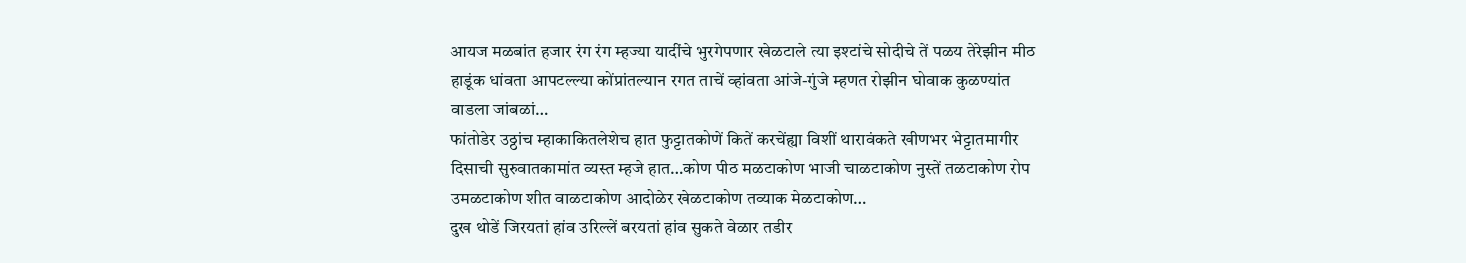आयज मळबांत हजार रंग रंग म्हज्या यादींचे भुरगेपणार खेळटाले त्या इश्टांचे सोदीचे तें पळय तेरेझीन मीठ हाडूंक धांवता आपटल्ल्या कोंप्रांतल्यान रगत ताचें व्हांवता आंजे-गुंजे म्हणत रोझीन घोवाक कुळण्यांत वाडला जांबळां…
फांतोडेर उठ्ठांच म्हाकाकितलेशेच हात फुट्टातकोणें कितें करचेंह्या विशीं थारावंकते खीणभर भेट्टातमागीर दिसाची सुरुवातकामांत व्यस्त म्हजे हात…कोण पीठ मळटाकोण भाजी चाळटाकोण नुस्तें तळटाकोण रोप उमळटाकोण शीत वाळटाकोण आदोळेर खेळटाकोण तव्याक मेळटाकोण…
दुख थोडें जिरयतां हांव उरिल्लें बरयतां हांव सुकते वेळार तडीर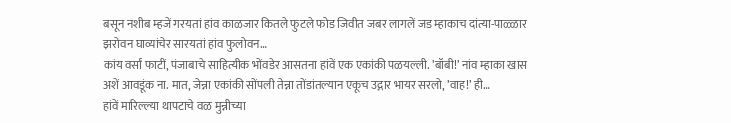बसून नशीब म्हजें गरयतां हांव काळजार कितले फुटले फोड जिवीत जबर लागलें जड म्हाकाच दांत्या-पाळ्ळार झरोवन घाव्यांचेर सारयतां हांव फुलोवन…
कांय वर्सां फाटीं, पंजाबाचे साहित्यीक भोंवडेर आसतना हांवें एक एकांकी पळयल्ली. ’बॉबी!’ नांव म्हाका खास अशें आवडूंक ना. मात, जेन्ना एकांकी सोंपली तेन्ना तोंडांतल्यान एकूच उद्गार भायर सरलो, ’वाह!’ ही…
हांवें मारिल्ल्या थापटाचे वळ मुन्नीच्या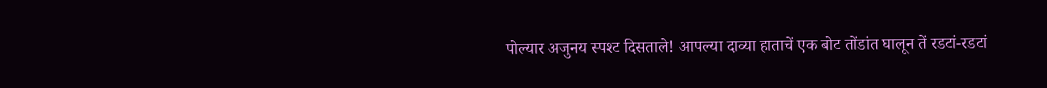पोल्यार अजुनय स्पश्ट दिसताले! आपल्या दाव्या हाताचें एक बोट तोंडांत घालून तें रडटां-रडटां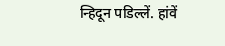न्हिदून पडिल्लें. हांवें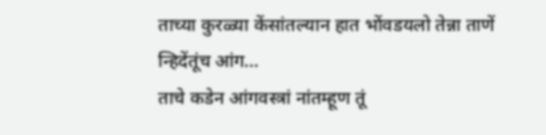ताच्या कुरळ्या केंसांतल्यान हात भोंवडयलो तेन्ना ताणें न्हिदेंतूंच आंग…
ताचे कडेन आंगवस्त्रां नांतम्हूण तूं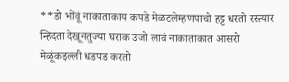**डो भोंवूं नाकाताकाय कपडे मेळटलेम्हणपाचो हट्ट धरतो रस्त्यार न्हिदता देखूनतुज्या घराक उजो लावं नाकाताकात आसरो मेळूंकइल्ली धडपड करतो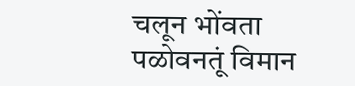चलून भोंवता पळोवनतूं विमान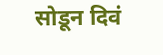सोडून दिवं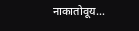नाकातोवूय…